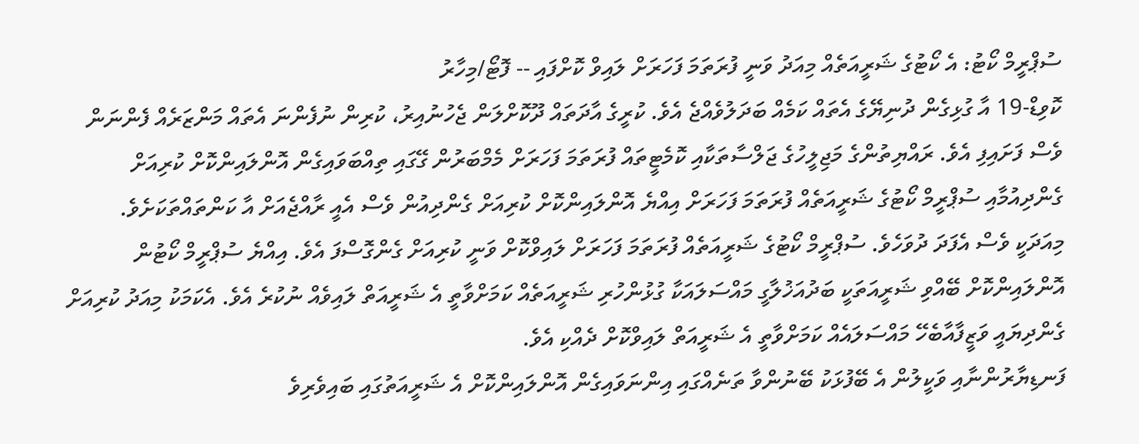ސުޕްރީމް ކޯޓު: އެ ކޯޓުގެ ޝަރީއަތެއް މިއަދު ވަނީ ފުރަތަމަ ފަހަރަށް ލައިވް ކޮށްފައި -- ފޮޓޯ/މިހާރު
ކޮވިޑް-19 އާ ގުޅިގެން ދުނިޔޭގެ އެތައް ކަމެއް ބަދަލުވެއްޖެ އެވެ. ކުރީގެ އާދަތައް ދޫކޮށްލަން ޖެހުނުއިރު، ކުރިން ނުފެންނަ އެތައް މަންޒަރެއް ފެންނަން ވެސް ފަށައިފި އެވެ. ރައްޔިތުންގެ މަޖިލީހުގެ ޖަލްސާތަކާއި ކޮމެޓީތައް ފުރަތަމަ ފަހަރަށް މެމްބަރުން ގޭގައި ތިއްބަވައިގެން އޮންލައިންކޮށް ކުރިއަށް ގެންދިއުމާއި ސުޕްރީމް ކޯޓުގެ ޝަރީއަތެއް ފުރަތަމަ ފަހަރަށް އިއްޔެ އޮންލައިންކޮށް ކުރިއަށް ގެންދިއުން ވެސް އެއީ ރާއްޖެއަށް އާ ކަންތައްތަކަށެވެ.
މިއަދަކީ ވެސް އެފަދަ ދުވަހެވެ. ސުޕްރީމް ކޯޓުގެ ޝަރީއަތެއް ފުރަތަމަ ފަހަރަށް ލައިވްކޮށް ވަނީ ކުރިއަށް ގެންގޮސްފަ އެވެ. އިއްޔެ ސުޕްރީމް ކޯޓުން އޮންލައިންކޮށް ބޭއްވި ޝަރީއަތަކީ ބަދުއަޚުލާގީ މައްސަލައަކާ ގުޅުންހުރި ޝަރީއަތެއް ކަމަށްވާތީ އެ ޝަރީއަތް ލައިވެއް ނުކުރެ އެވެ. އެކަމަކު މިއަދު ކުރިއަށް ގެންދިޔައީ ވަޒީފާއާބެހޭ މައްސަލައެއް ކަމަށްވާތީ އެ ޝަރީއަތް ލައިވްކޮށް ދެއްކި އެވެ.
ފަނޑިޔާރުންނާއި ވަކީލުން އެ ބޭފުޅަކު ބޭނުންވާ ތަނެއްގައި އިންނަވައިގެން އޮންލައިންކޮށް އެ ޝަރީއަތުގައި ބައިވެރިވެ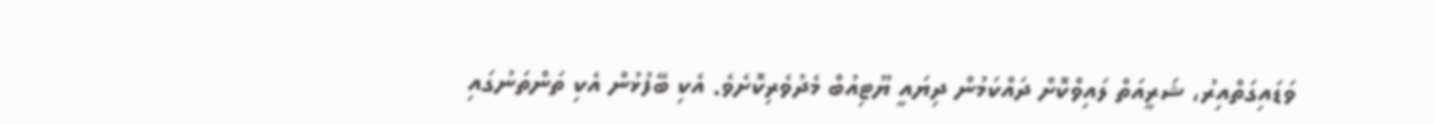ވަޑައިގަތްއިރު، ޝަރީއަތް ލައިވްކޮށް ދައްކަމުން ދިޔައީ ޔޫޓިއުބް މެދުވެރިކޮށެވެ. އެކި ބޭފުޅުން އެކި ތަންތަނުގައި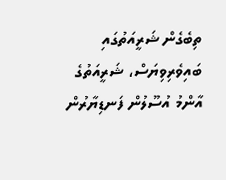ތިބެގެން ޝަރީއަތުގައި ބައިވެރިވިޔަސް، ޝަރީއަތުގެ އާންމު އުސޫލުން ފަނޑިޔާރުން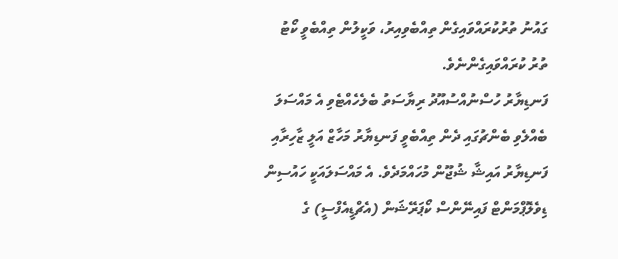ގައުނު ތުރުކުރައްވައިގެން ތިއްބެވިއިރު، ވަކީލުން ތިއްބެވީ ކޯޓު ތުރު ކުރައްވައިގެންނެވެ.
ފަނޑިޔާރު ހުސްނުއްސުއޫދު ރިޔާސަތު ބެލެހެއްޓެވި އެ މައްސަލަ ބެއްލެވި ބެންޗުގައި ދެން ތިއްބެވީ ފަނޑިޔާރު މަހާޒް އަލީ ޒާހިރާއި ފަނޑިޔާރު އައިޝާ ޝުޖޫން މުހައްމަދެވެ. އެ މައްސަލައަކީ ހައުސިން ޑިވެލޮޕްމަންޓް ފައިނޭންސް ކޯޕަރޭޝަން (އެޗްޑީއެފްސީ) ގެ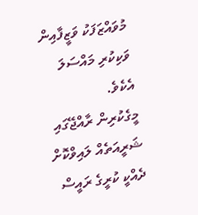މުވައްޒަފަކު ވަޒީފާއިން ވަކިކުރި މައްސަލަ އެކެވެ.
މީގެކުރިން ރާއްޖޭގައި ޝަރީއަތެއް ލައިވްކޮށް ދެއްކީ ކުރީގެ ރައީސް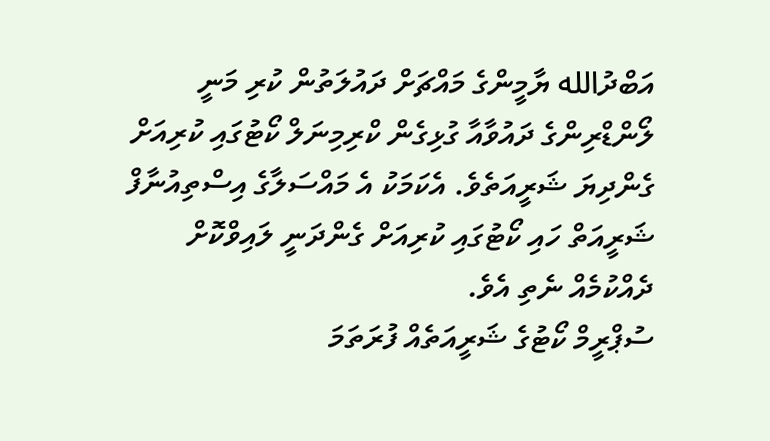އަބްދުالله ޔާމީންގެ މައްޗަށް ދައުލަތުން ކުރި މަނީ ލޯންޑްރިންގެ ދައުވާއާ ގުޅިގެން ކްރިމިނަލް ކޯޓުގައި ކުރިއަށް ގެންދިޔަ ޝަރީއަތެވެ. އެކަމަކު އެ މައްސަލާގެ އިސްތިއުނާފް ޝަރީއަތް ހައި ކޯޓުގައި ކުރިއަށް ގެންދަނީ ލައިވްކޮށް ދެއްކުމެއް ނެތި އެވެ.
ސުޕްރީމް ކޯޓުގެ ޝަރީއަތެއް ފުރަތަމަ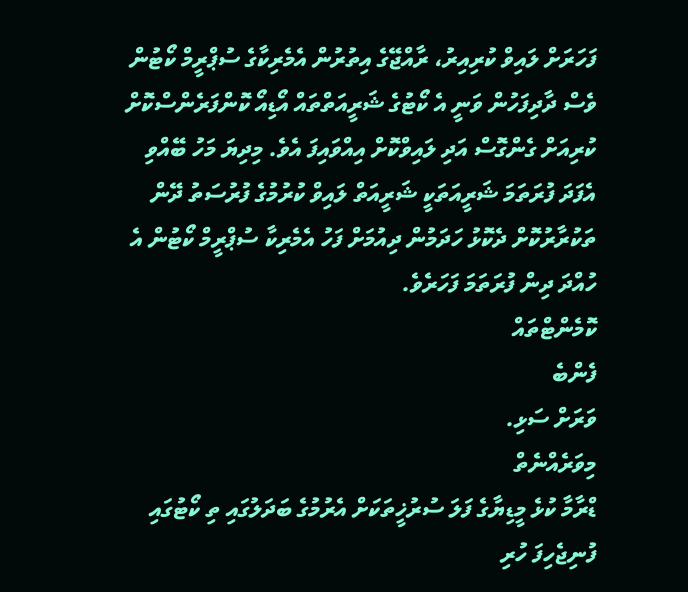ފަހަރަށް ލައިވް ކުރިއިރު، ރާއްޖޭގެ އިތުރުން އެމެރިކާގެ ސުޕްރީމް ކޯޓުން ވެސް ދާދިފަހުން ވަނީ އެ ކޯޓުގެ ޝަރީއަތްތައް އޯޑިއޯ ކޮންފަރެންސްކޮށް ކުރިއަށް ގެންގޮސް އަދި ލައިވްކޮށް އިއްވައިފަ އެވެ. މިދިޔަ މަހު ބޭއްވި އެފަދަ ފުރަތަމަ ޝަރީއަތަކީ ޝަރީއަތް ލައިވް ކުރުމުގެ ފުރުސަތު ދޭން ތަކުރާރުކޮށް ދެކޮޅު ހަދަމުން ދިއުމަށް ފަހު އެމެރިކާ ސުޕްރީމް ކޯޓުން އެ ހުއްދަ ދިން ފުރަތަމަ ފަހަރެވެ.
ކޮމެންޓްތައް
ފެންބެ
ވަރަށް ސަޅި.
މިވަރެއްނެތް
ޑްރާމާ ކުޅެ މީޑިޔާގެ ފަލަ ސުރުޚީތަކަށް އެރުމުގެ ބަދަލުގައި ތި ކޯޓުގައި ފުނިޖެހިފަ ހުރި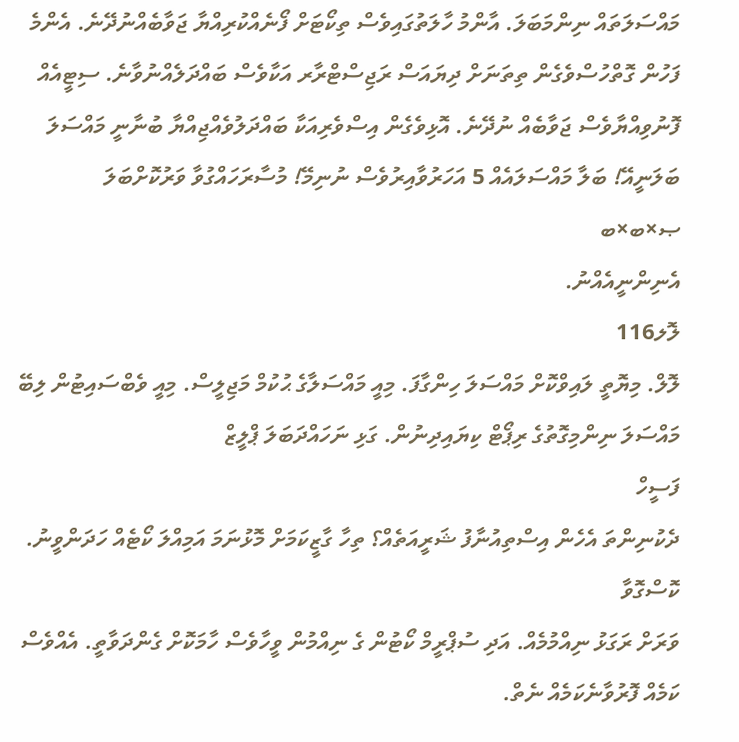މައްސަލަތައް ނިންމަބަލަ. އާންމު ހާލަތުގައިވެސް ތިކޯޓަށް ފޯނެއްކުރިއްޔާ ޖަވާބެއްނުދޭނެ. އެންމެ ފަހުން ގޮތްހުސްވެގެން ތިތަނަށް ދިޔައަސް ރަޖިސްޓްރާރ އަކާވެސް ބައްދަލެއްނުވާނެ. ސިޓީއެއް ފޮނުވިއްޔާވެސް ޖަވާބެއް ނުދޭނެ. އޮޅިވެގެން އިސްވެރިއަކާ ބައްދަލުވެއްޖިއްޔާ ބުނާނީ މައްސަލަ ބަލަނީއޭ! ބަލާ މައްސަލައެއް 5 އަހަރުވާއިރުވެސް ނުނިމޭ! މުސާރަހައްގުވާ ވަރުކޮށްބަލަ
ޞ×ބ×ބ
އެނިންނީއެއްނު.
ލޮލ116
ލޮލް. މިޔޮތީ ލައިވްކޮށް މައްސަލަ ހިންގާފަ. މިއީ މައްސަލާގެ ޙުކުމް މަޖިލީސް. މިއީ ވެބްސައިޓުން ލިބޭ މައްސަލަ ނިންމިގޮތުގެ ރިޕޯޓް ކިޔައިދިނުން. ގަޅި ނަހައްދަބަލަ ޕްލީޒް
ފަސީހް
ދެކުނިންތަ އެހެން އިސްތިއުނާފު ޝަރީއަތެއް؟ ތިހާ ގާޒީކަމަށް މޮޅުނަމަ އަމިއްލަ ކޯޓެއް ހަދަންވީނު.
ކޮސްގޮވާ
ވަރަށް ރަގަޅު ނިއްމުމެއް. އަދި ސުޕްރީމް ކޯޓުން ގެ ނިއްމުން ވީހާވެސް ހާމަކޮށް ގެންދަވާތީ. އެއްވެސް ކަމެއް ފޮރުވާނެކަމެއް ނެތް.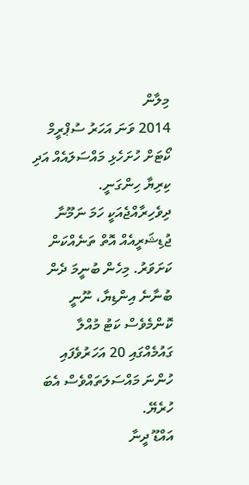މިލާން
2014 ވަނަ އަހަރު ސުޕްރީމް ކޯޓަށް ހުށަހެޅި މައްސަލައެއް އަދި ކިރިޔާ ހިންގަނީ. ދިވެހިރާއްޖެއަކީ ހަމަ ނަމޫނާ ޖުޑިޝަރީއެއް އޮތް ތަނެއްކަން ކަށަވަރު. މިހެން ބުނީމަ ދެން ބުނާނެ އިންޑިޔާ، ނޫނީ ކޮންމެވެސް ކަޓު މުއްލާ ގައުމެއްގައި 20 އަހަރުވެފައި ހުންނަ މައްސަލަތައްވެސް އެބަ ހުރެޔޭ.
އައްޑޫ ދީނާ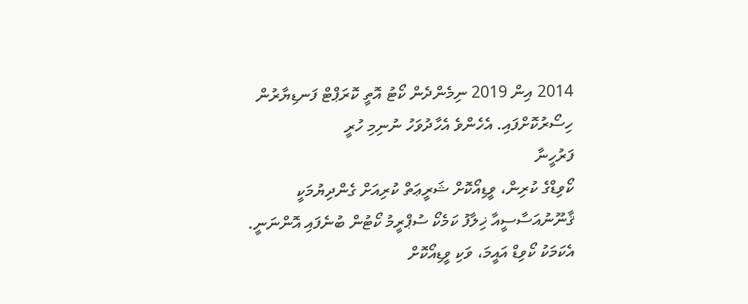2014 އިން 2019 ނިމެންދެން ކޯޓު އޮތީ ކޮރަޕްޓް ފަނޑިޔާރުން ހިސޯރުކޮށްފައި. އެހެންވެ އެހާދުވަހު ނުނިމި ހުރީ
ފަރުހީނާ
ކޯވިޑްގެ ކުރިން، ވީޑިއޯކޮށް ޝަރީޢަތް ކުރިއަށް ގެންދިޔުމަކީ ޤާނޫނުއަސާސީއާ ޚިލާފު ކަމެކޯ ސުޕްރީމު ކޯޓުން ބުނެފައި އޮންނަނީ. އެކަމަކު ކޯވިޑް އައީމަ، ވަކި ވީޑިއޯކޮށް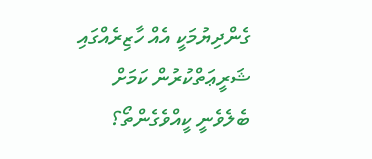ގެންދިޔުމަކީ އެއް ހާޒިރެއްގައި ޝަރީޢަތްކުރުން ކަމަށް ބެލެވެނީ ކީއްވެގެންތޯ؟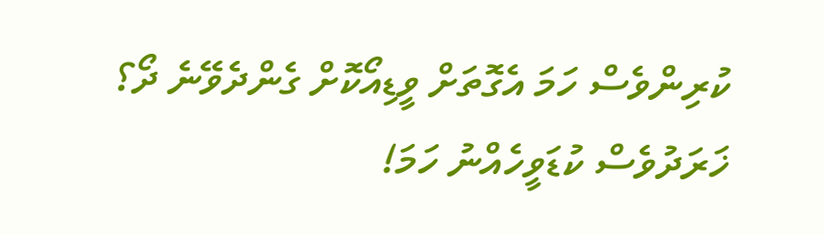ކުރިންވެސް ހަމަ އެގޮތަށް ވީޑިއޯކޮށް ގެންދެވޭނެ ދޯ؟ ޚަރަދުވެސް ކުޑަވީހެއްނު ހަމަ!